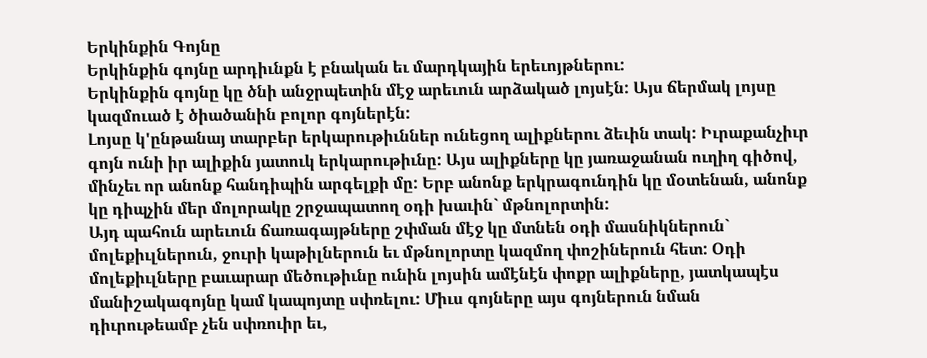Երկինքին Գոյնը
Երկինքին գոյնը արդիւնքն է բնական եւ մարդկային երեւոյթներու:
Երկինքին գոյնը կը ծնի անջրպետին մէջ արեւուն արձակած լոյսէն: Այս ճերմակ լոյսը կազմուած է ծիածանին բոլոր գոյներէն:
Լոյսը կ'ընթանայ տարբեր երկարութիւններ ունեցող ալիքներու ձեւին տակ: Իւրաքանչիւր գոյն ունի իր ալիքին յատուկ երկարութիւնը: Այս ալիքները կը յառաջանան ուղիղ գիծով, մինչեւ որ անոնք հանդիպին արգելքի մը: Երբ անոնք երկրագունդին կը մօտենան, անոնք կը դիպչին մեր մոլորակը շրջապատող օդի խաւին` մթնոլորտին:
Այդ պահուն արեւուն ճառագայթները շփման մէջ կը մտնեն օդի մասնիկներուն` մոլեքիւլներուն, ջուրի կաթիլներուն եւ մթնոլորտը կազմող փոշիներուն հետ: Օդի մոլեքիւլները բաւարար մեծութիւնը ունին լոյսին ամէնէն փոքր ալիքները, յատկապէս մանիշակագոյնը կամ կապոյտը սփռելու: Միւս գոյները այս գոյներուն նման դիւրութեամբ չեն սփռուիր եւ,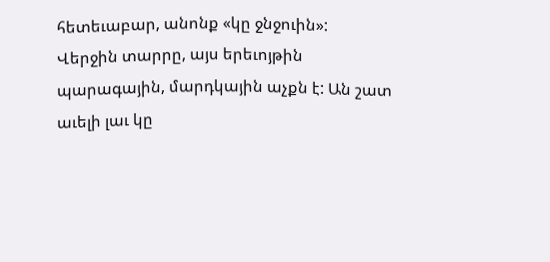հետեւաբար, անոնք «կը ջնջուին»:
Վերջին տարրը, այս երեւոյթին պարագային, մարդկային աչքն է: Ան շատ աւելի լաւ կը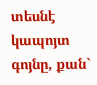տեսնէ կապոյտ գոյնը, քան`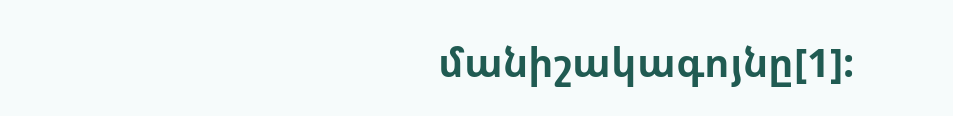մանիշակագոյնը[1]: